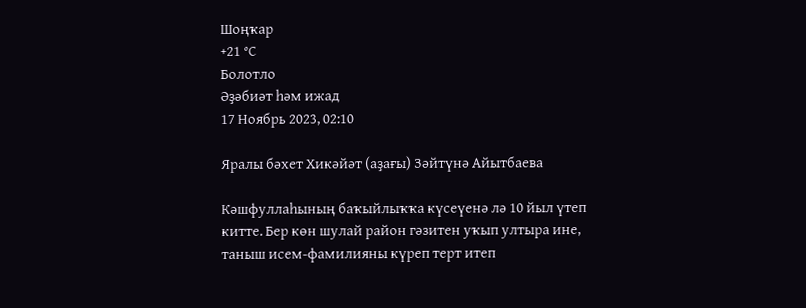Шоңҡар
+21 °С
Болотло
Әҙәбиәт һәм ижад
17 Ноябрь 2023, 02:10

Яралы бәхет Хикәйәт (аҙағы) Зәйтүнә Айытбаева

Кәшфуллаһының баҡыйлыҡҡа күсеүенә лә 10 йыл үтеп китте. Бер көн шулай район гәзитен уҡып ултыра ине, таныш исем-фамилияны күреп терт итеп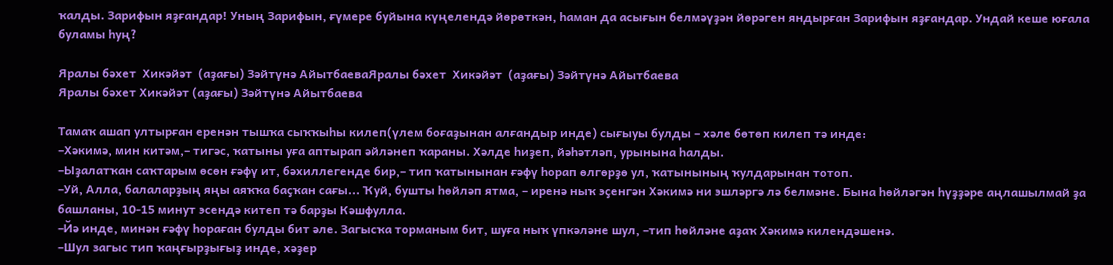ҡалды. Зарифын яҙғандар! Уның Зарифын, ғүмере буйына күңелендә йөрөткән, һаман да асығын белмәүҙән йөрәген яндырған Зарифын яҙғандар. Ундай кеше юғала буламы һуң?

Яралы бәхет  Хикәйәт  (аҙағы) Зәйтүнә АйытбаеваЯралы бәхет  Хикәйәт  (аҙағы) Зәйтүнә Айытбаева
Яралы бәхет Хикәйәт (аҙағы) Зәйтүнә Айытбаева

Тамаҡ ашап ултырған еренән тышҡа сыҡҡыһы килеп(үлем боғаҙынан алғандыр инде) сығыуы булды – хәле бөтөп килеп тә инде:
–Хәкимә, мин китәм,– тигәс, ҡатыны уға аптырап әйләнеп ҡараны. Хәлде һиҙеп, йәһәтләп, урынына һалды.
–Ыҙалатҡан саҡтарым өсөн ғәфү ит, бәхиллегенде бир,– тип ҡатынынан ғәфү һорап өлгөрҙө ул, ҡатынының ҡулдарынан тотоп.
–Уй, Алла, балаларҙың яңы аяҡҡа баҫҡан сағы... Ҡуй, бушты һөйләп ятма, – иренә ныҡ эҫенгән Хәкимә ни эшләргә лә белмәне. Бына һөйләгән һүҙҙәре аңлашылмай ҙа башланы, 10-15 минут эсендә китеп тә барҙы Кәшфулла.
–Йә инде, минән ғәфү һораған булды бит әле. Загысҡа торманым бит, шуға ныҡ үпкәләне шул, –тип һөйләне аҙаҡ Хәкимә килендәшенә.
–Шул загыс тип ҡаңғырҙығыҙ инде, хәҙер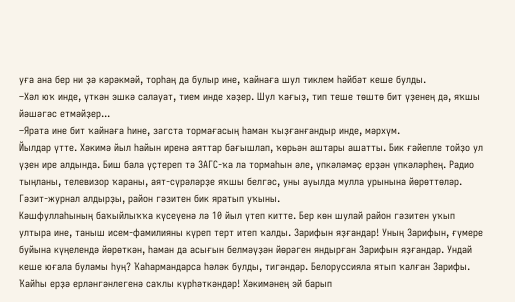уға ана бер ни ҙә кәрәкмәй, торһаң да булыр ине, ҡайнаға шул тиклем һәйбәт кеше булды.
–Хәл юҡ инде, үткән эшкә салауат, тием инде хәҙер. Шул ҡағыҙ, тип теше төштө бит үҙенең дә, яҡшы йәшәгәс етмәйҙер...
–Ярата ине бит ҡайнаға һине, загста тормағасың һаман ҡыҙғанғандыр инде, мәрхүм.
Йылдар үтте. Хәкимә йыл һайын иренә аяттар бағышлап, ҡөрьән аштары ашатты. Бик ғәйепле тойҙо ул үҙен ире алдында. Биш бала үҫтереп тә ЗАГС-ҡа ла тормаһын әле, үпкәләмәҫ ерҙән үпкәләрһең. Радио тыңланы, телевизор ҡараны, аят-сүрәләрҙе яҡшы белгәс, уны ауылда мулла урынына йөрөттөләр. Гәзит-журнал алдырҙы, район гәзитен бик яратып уҡыны.
Кәшфуллаһының баҡыйлыҡҡа күсеүенә лә 10 йыл үтеп китте. Бер көн шулай район гәзитен уҡып ултыра ине, таныш исем-фамилияны күреп терт итеп ҡалды. Зарифын яҙғандар! Уның Зарифын, ғүмере буйына күңелендә йөрөткән, һаман да асығын белмәүҙән йөрәген яндырған Зарифын яҙғандар. Ундай кеше юғала буламы һуң? Ҡаһармандарса һәләк булды, тигәндәр. Белоруссияла ятып ҡалған Зарифы. Ҡайһы ерҙә ерләнгәнлегенә саҡлы күрһәткәндәр! Хәкимәнең эй барып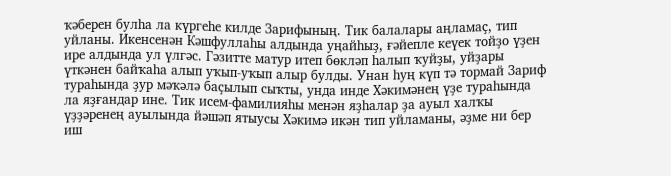ҡәберен булһа ла күргеһе килде Зарифының. Тик балалары аңламаҫ, тип уйланы. Икенсенән Кәшфуллаһы алдында уңайһыҙ, ғәйепле кеүек тойҙо үҙен ире алдында ул үлгәс. Гәзитте матур итеп бөкләп һалып ҡуйҙы, уйҙары үткәнен байҡаһа алып уҡып-уҡып алыр булды. Унан һуң күп тә тормай Зариф тураһында ҙур мәҡәлә баҫылып сыҡты, унда инде Хәкимәнең үҙе тураһында ла яҙғандар ине. Тик исем-фамилияһы менән яҙһалар ҙа ауыл халҡы үҙҙәренең ауылында йәшәп ятыусы Хәкимә икән тип уйламаны, әҙме ни бер иш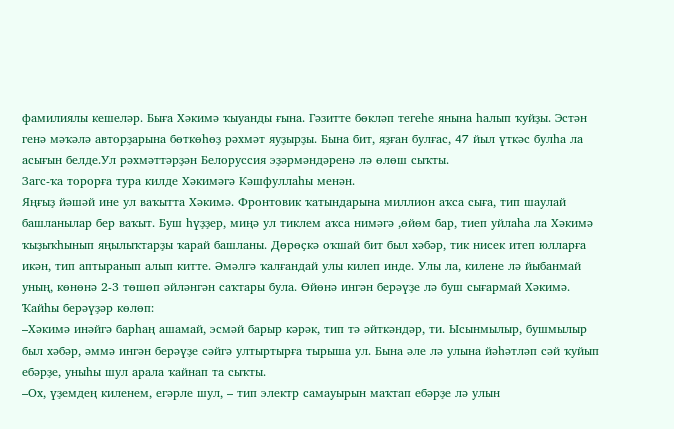фамилиялы кешеләр. Быға Хәкимә ҡыуанды ғына. Гәзитте бөкләп тегеһе янына һалып ҡуйҙы. Эстән генә мәҡәлә авторҙарына бөткөһөҙ рәхмәт яуҙырҙы. Бына бит, яҙған булғас, 47 йыл үткәс булһа ла асығын белде.Ул рәхмәттәрҙән Белоруссия эҙәрмәндәренә лә өлөш сыҡты.
Загс-ҡа торорға тура килде Хәкимәгә Кәшфуллаһы менән.
Яңғыҙ йәшәй ине ул ваҡытта Хәкимә. Фронтовик ҡатындарына миллион аҡса сыға, тип шаулай башланылар бер ваҡыт. Буш һүҙҙер, миңә ул тиклем аҡса нимәгә ,өйөм бар, тиеп уйлаһа ла Хәкимә ҡыҙыҡһынып яңылыҡтарҙы ҡарай башланы. Дөрөҫкә оҡшай бит был хәбәр, тик нисек итеп юлларға икән, тип аптыранып алып китте. Әмәлгә ҡалғандай улы килеп инде. Улы ла, килене лә йыбанмай уның, көнөнә 2-3 төшөп әйләнгән саҡтары була. Өйөнә ингән берәүҙе лә буш сығармай Хәкимә. Ҡайһы берәүҙәр көлөп:
–Хәкимә инәйгә барһаң ашамай, эсмәй барыр кәрәк, тип тә әйткәндәр, ти. Ысынмылыр, бушмылыр был хәбәр, әммә ингән берәүҙе сәйгә ултыртырға тырыша ул. Бына әле лә улына йәһәтләп сәй ҡуйып ебәрҙе, уныһы шул арала ҡайнап та сыҡты.
–Ох, үҙемдең киленем, егәрле шул, – тип электр самауырын маҡтап ебәрҙе лә улын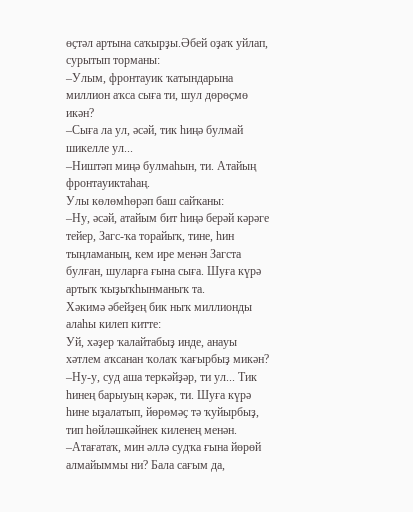өҫтәл артына саҡырҙы.Әбей оҙаҡ уйлап, сурытып торманы:
–Улым, фронтауик ҡатындарына миллион аҡса сыға ти, шул дөрөҫмө икән?
–Сыға ла ул, әсәй, тик һиңә булмай шикелле ул...
–Ништәп миңә булмаһын, ти. Атайың фронтауиктаһаң.
Улы көлөмһөрәп баш сайҡаны:
–Ну, әсәй, атайым бит һиңә берәй кәрәге тейер, Загс-ҡа торайыҡ, тине, һин тыңламаның, кем ире менән Загста булған, шуларға ғына сыға. Шуға күрә артыҡ ҡыҙыҡһынманыҡ та.
Хәкимә әбейҙең бик ныҡ миллионды алаһы килеп китте:
Уй, хәҙер ҡалайтабыҙ инде, анауы хәтлем аҡсанан ҡолаҡ ҡағырбыҙ микән?
–Ну-у, суд аша теркәйҙәр, ти ул... Тик һинең барыуың кәрәк, ти. Шуға күрә һине ыҙалатып, йөрөмәҫ тә ҡуйырбыҙ, тип һөйләшкәйнек киленең менән.
–Атағатаҡ, мин әллә судҡа ғына йөрөй алмайыммы ни? Бала сағым да,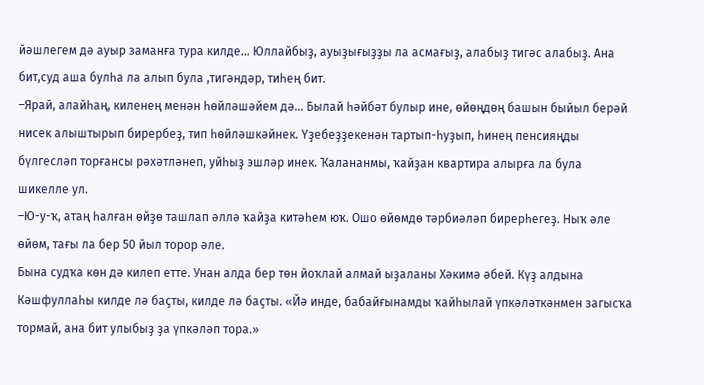йәшлегем дә ауыр заманға тура килде... Юллайбыҙ, ауыҙығыҙҙы ла асмағыҙ, алабыҙ тигәс алабыҙ. Ана бит,суд аша булһа ла алып була ,тигәндәр, тиһең бит.
–Ярай, алайһаң, киленең менән һөйләшәйем дә... Былай һәйбәт булыр ине, өйөңдөң башын быйыл берәй нисек алыштырып бирербеҙ, тип һөйләшкәйнек. Үҙебеҙҙекенән тартып-һуҙып, һинең пенсияңды бүлгесләп торғансы рәхәтләнеп, уйһыҙ эшләр инек. Ҡалананмы, ҡайҙан квартира алырға ла була шикелле ул.
–Ю-у-ҡ, атаң һалған өйҙө ташлап әллә ҡайҙа китәһем юҡ. Ошо өйөмдө тәрбиәләп бирерһегеҙ. Ныҡ әле өйөм, тағы ла бер 50 йыл торор әле.
Бына судҡа көн дә килеп етте. Унан алда бер төн йоҡлай алмай ыҙаланы Хәкимә әбей. Күҙ алдына Кәшфуллаһы килде лә баҫты, килде лә баҫты. «Йә инде, бабайғынамды ҡайһылай үпкәләткәнмен загысҡа тормай, ана бит улыбыҙ ҙа үпкәләп тора.»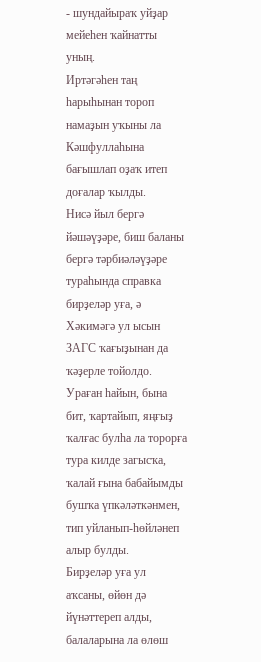- шундайыраҡ уйҙар мейеһен ҡайнатты уның.
Иртәгәһен таң һарыһынан тороп намаҙын уҡыны ла Кәшфуллаһына бағышлап оҙаҡ итеп доғалар ҡылды.
Нисә йыл бергә йәшәүҙәре, биш баланы бергә тәрбиәләүҙәре тураһында справка бирҙеләр уға, ә Хәкимәгә ул ысын ЗАГС ҡағыҙынан да ҡәҙерле тойолдо. Ураған һайын, бына бит, ҡартайып, яңғыҙ ҡалғас булһа ла торорға тура килде загысҡа, ҡалай ғына бабайымды бушҡа үпкәләткәнмен, тип уйланып-һөйләнеп алыр булды.
Бирҙеләр уға ул аҡсаны, өйөн дә йүнәттереп алды, балаларына ла өлөш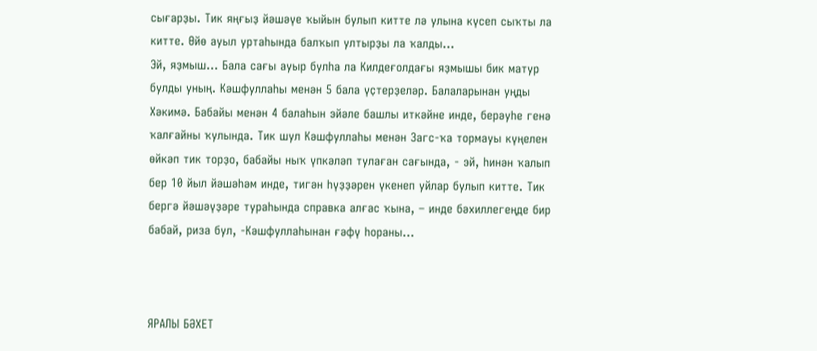сығарҙы. Тик яңғыҙ йәшәүе ҡыйын булып китте лә улына күсеп сыҡты ла китте. Өйө ауыл уртаһында балҡып ултырҙы ла ҡалды...
Эй, яҙмыш... Бала сағы ауыр булһа ла Килдеғолдағы яҙмышы бик матур булды уның. Кәшфуллаһы менән 5 бала үҫтерҙеләр. Балаларынан уңды Хәкимә. Бабайы менән 4 балаһын эйәле башлы иткәйне инде, берәуһе генә ҡалғайны ҡулында. Тик шул Кәшфуллаһы менән Загс-ҡа тормауы күңелен өйкәп тик торҙо, бабайы ныҡ үпкәләп тулаған сағында, - эй, һинән ҡалып бер 10 йыл йәшәһәм инде, тигән һүҙҙәрен үкенеп уйлар булып китте. Тик бергә йәшәүҙәре тураһында справка алғас ҡына, – инде бәхиллегеңде бир бабай, риза бул, -Кәшфуллаһынан ғәфү һораны...



ЯРАЛЫ БӘХЕТ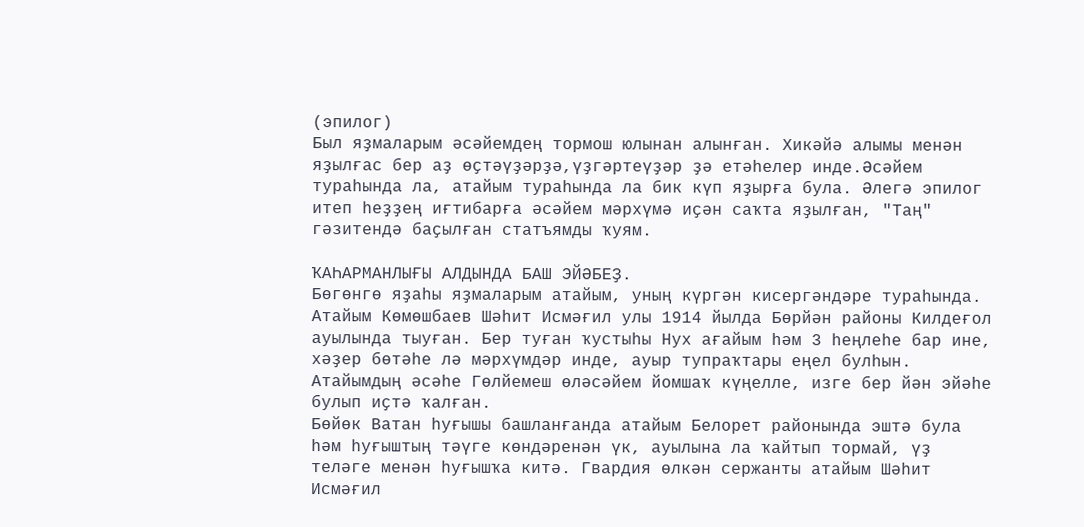(эпилог)
Был яҙмаларым әсәйемдең тормош юлынан алынған. Хикәйә алымы менән яҙылғас бер аҙ өҫтәүҙәрҙә,үҙгәртеүҙәр ҙә етәһелер инде.Әсәйем тураһында ла, атайым тураһында ла бик күп яҙырға була. Әлегә эпилог итеп һеҙҙең иғтибарға әсәйем мәрхүмә иҫән саҡта яҙылған, "Таң" гәзитендә баҫылған статъямды ҡуям.

ҠАҺАРМАНЛЫҒЫ АЛДЫНДА БАШ ЭЙӘБЕҘ.
Бөгөнгө яҙаһы яҙмаларым атайым, уның күргән кисергәндәре тураһында. Атайым Көмөшбаев Шәһит Исмәғил улы 1914 йылда Бөрйән районы Килдеғол ауылында тыуған. Бер туған ҡустыһы Нух ағайым һәм 3 һеңлеһе бар ине, хәҙер бөтәһе лә мәрхүмдәр инде, ауыр тупраҡтары еңел булһын. Атайымдың әсәһе Гөлйемеш өләсәйем йомшаҡ күңелле, изге бер йән эйәһе булып иҫтә ҡалған.
Бөйөк Ватан һуғышы башланғанда атайым Белорет районында эштә була һәм һуғыштың тәүге көндәренән үк, ауылына ла ҡайтып тормай, үҙ теләге менән һуғышҡа китә. Гвардия өлкән сержанты атайым Шәһит Исмәғил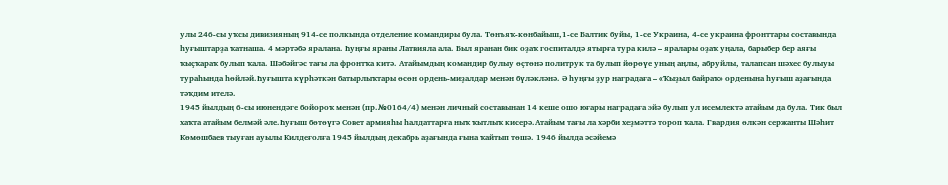улы 246-сы уҡсы дивизияның 914-се полкында отделение командиры була. Төнъяҡ-көнбайыш,1-се Балтик буйы, 1-се Украина, 4-се украина фронттары составында һуғыштарҙа ҡатнаша. 4 мәртәбә яралана. Һуңғы яраны Латвияла ала. Был яранан бик оҙаҡ госпиталдә ятырға тура килә – яралары оҙаҡ уңала, барыбер бер аяғы ҡыҫҡараҡ булып ҡала. Шәбәйгәс тағы ла фронтҡа китә. Атайымдың командир булыу өҫтөнә политрук та булып йөрөүе уның аңлы, абруйлы, талапсан шәхес булыуы тураһында һөйләй.Һуғышта күрһәткән батырлыҡтары өсөн ордень-миҙалдар менән бүләкләнә. Ә һуңғы ҙур наградаға – «Ҡыҙыл байраҡ» орденына һуғыш аҙағында тәҡдим ителә.
1945 йылдың 6-сы июнендәге бойороҡ менән (пр.№0164/4) менән личный составынан 14 кеше ошо юғары наградаға эйә булып ул исемлектә атайым да була. Тик был хаҡта атайым белмәй әле.Һуғыш бөтөүгә Совет армияһы һалдаттарға ныҡ ҡытлыҡ кисерә.Атайым тағы ла хәрби хеҙмәттә тороп ҡала. Гвардия өлкән сержанты Шәһит Көмөшбаев тыуған ауылы Килдеғолға 1945 йылдың декабрь аҙағында ғына ҡайтып төшә. 1946 йылда әсәйемә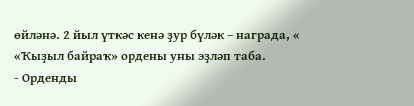өйләнә. 2 йыл үткәс кенә ҙур бүләк – награда, « «Ҡыҙыл байраҡ» ордены уны эҙләп таба.
- Орденды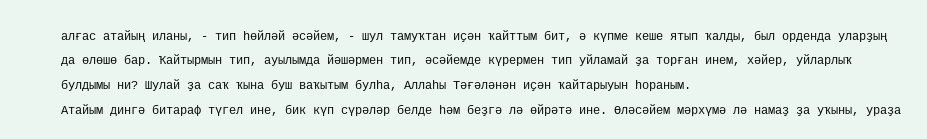алғас атайың иланы, - тип һөйләй әсәйем, - шул тамуҡтан иҫән ҡайттым бит, ә күпме кеше ятып ҡалды, был орденда уларҙың да өлөшө бар. Ҡайтырмын тип, ауылымда йәшәрмен тип, әсәйемде күрермен тип уйламай ҙа торған инем, хәйер, уйларлыҡ булдымы ни? Шулай ҙа саҡ ҡына буш ваҡытым булһа, Аллаһы Тәғәләнән иҫән ҡайтарыуын һораным.
Атайым дингә битараф түгел ине, бик күп сүрәләр белде һәм беҙгә лә өйрәтә ине. Өләсәйем мәрхүмә лә намаҙ ҙа уҡыны, ураҙа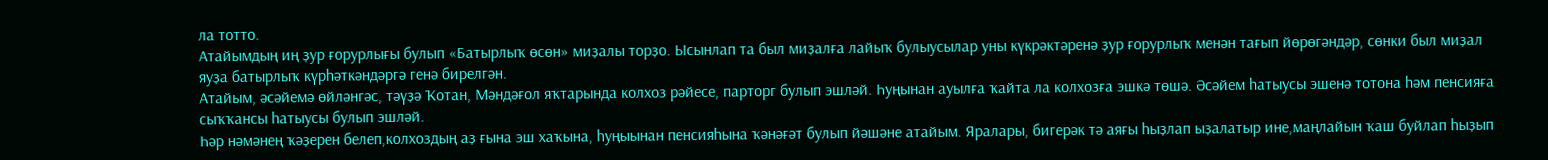ла тотто.
Атайымдың иң ҙур ғорурлығы булып «Батырлыҡ өсөн» миҙалы торҙо. Ысынлап та был миҙалға лайыҡ булыусылар уны күкрәктәренә ҙур ғорурлыҡ менән тағып йөрөгәндәр, сөнки был миҙал яуҙа батырлыҡ күрһәткәндәргә генә бирелгән.
Атайым, әсәйемә өйләнгәс, тәүҙә Ҡотан, Мәндәғол яҡтарында колхоз рәйесе, парторг булып эшләй. Һуңынан ауылға ҡайта ла колхозға эшкә төшә. Әсәйем һатыусы эшенә тотона һәм пенсияға сыҡҡансы һатыусы булып эшләй.
Һәр нәмәнең ҡәҙерен белеп,колхоздың аҙ ғына эш хаҡына, һуңыынан пенсияһына ҡәнәғәт булып йәшәне атайым. Яралары, бигерәк тә аяғы һыҙлап ыҙалатыр ине,маңлайын ҡаш буйлап һыҙып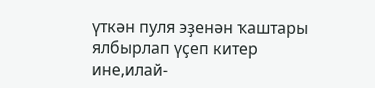үткән пуля эҙенән ҡаштары ялбырлап үҫеп китер ине,илай-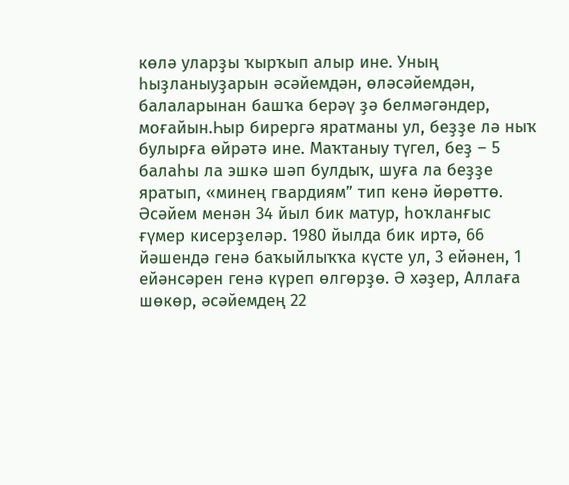көлә уларҙы ҡырҡып алыр ине. Уның һыҙланыуҙарын әсәйемдән, өләсәйемдән, балаларынан башҡа берәү ҙә белмәгәндер, моғайын.Һыр бирергә яратманы ул, беҙҙе лә ныҡ булырға өйрәтә ине. Маҡтаныу түгел, беҙ – 5 балаһы ла эшкә шәп булдыҡ, шуға ла беҙҙе яратып, «минең гвардиям” тип кенә йөрөттө. Әсәйем менән 34 йыл бик матур, һоҡланғыс ғүмер кисерҙеләр. 1980 йылда бик иртә, 66 йәшендә генә баҡыйлыҡҡа күсте ул, 3 ейәнен, 1 ейәнсәрен генә күреп өлгөрҙө. Ә хәҙер, Аллаға шөкөр, әсәйемдең 22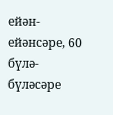ейән-ейәнсәре, 60 бүлә-бүләсәре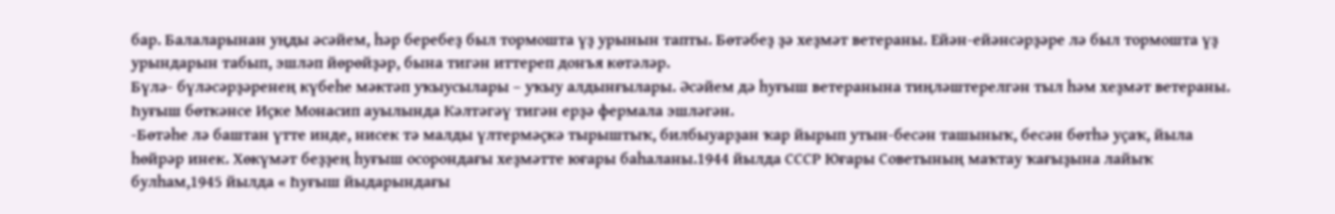бар. Балаларынан уңды әсәйем, һәр беребеҙ был тормошта үҙ урынын тапты. Бөтәбеҙ ҙә хеҙмәт ветераны. Ейән-ейәнсәрҙәре лә был тормошта үҙ урындарын табып, эшләп йөрөйҙәр, бына тигән иттереп донъя көтәләр.
Бүлә- бүләсәрҙәренең күбеһе мәктәп уҡыусылары – уҡыу алдынғылары. Әсәйем дә һуғыш ветеранына тиңләштерелгән тыл һәм хеҙмәт ветераны. Һуғыш бөткәнсе Иҫке Монасип ауылында Кәлтәгәү тигән ерҙә фермала эшләгән.
-Бөтәһе лә баштан үтте инде, нисек тә малды үлтермәҫкә тырыштыҡ, билбыуарҙан ҡар йырып утын-бесән ташыныҡ, бесән бөтһә уҫаҡ, йыла һөйрәр инек. Хөкүмәт беҙҙең һуғыш осорондағы хеҙмәтте юғары баһаланы.1944 йылда СССР Юғары Советының маҡтау ҡағыҙына лайыҡ булһам,1945 йылда « Һуғыш йыдарындағы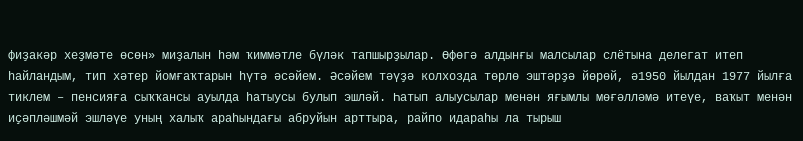фиҙакәр хеҙмәте өсөн» миҙалын һәм ҡиммәтле бүләк тапшырҙылар. Өфөгә алдынғы малсылар слётына делегат итеп һайландым, тип хәтер йомғаҡтарын һүтә әсәйем. Әсәйем тәүҙә колхозда төрлө эштәрҙә йөрөй, ә1950 йылдан 1977 йылға тиклем – пенсияға сыҡҡансы ауылда һатыусы булып эшләй. Һатып алыусылар менән яғымлы мөғәлләмә итеүе, ваҡыт менән иҫәпләшмәй эшләүе уның халыҡ араһындағы абруйын арттыра, райпо идараһы ла тырыш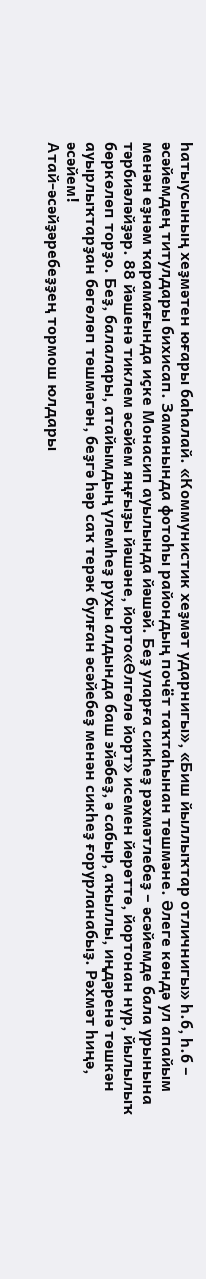һатыусының хеҙмәтен юғары баһалай. «Коммунистик хеҙмәт ударнигы», «Биш йыллыҡтар отличнигы» һ.б, һ.б – әсәйемдең титулдары бихисап. Заманында фотоһы райондың почёт таҡтаһынан төшмәне. Әлеге көндә ул апайым менән еҙнәм ҡарамағында иҫке Монасип ауылында йәшәй. Беҙ уларға сикһеҙ рәхмәтлебеҙ – әсәйемде бала урынына тәрбиәләйҙәр. 88 йәшенә тиклем әсәйем яңғыҙы йәшәне, йорто«Өлгөлө йорт» исемен йөрөттө, йортонан нур, йылылыҡ бөркөлөп торҙо. Беҙ, балалары, атайымдың үлемһеҙ рухы алдында баш эйәбеҙ, ә сабыр, аҡыллы, иңдәренә төшкән ауырлыҡтарҙан бөгөлөп төшмәгән, беҙгә һәр саҡ терәк булған әсәйебеҙ менән сикһеҙ ғорурланабыҙ. Рәхмәт һиңә, әсәйем!
Атай-әсәйҙәребеҙҙең тормош юлдары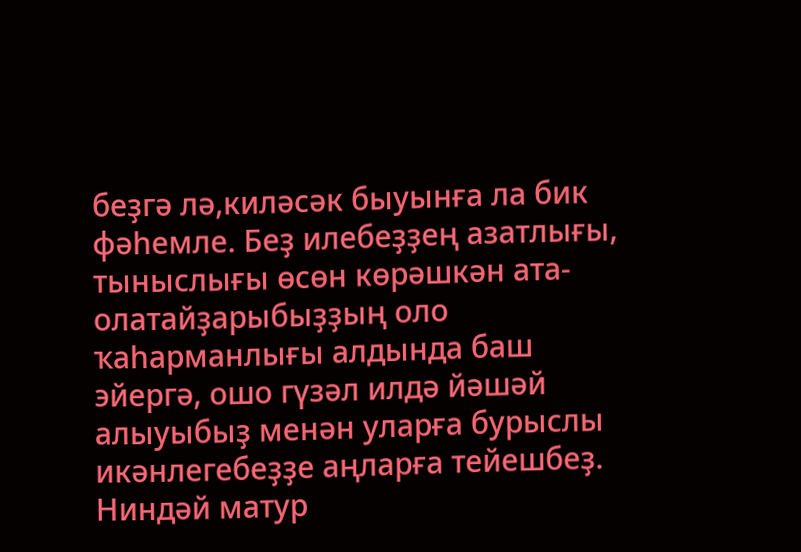беҙгә лә,киләсәк быуынға ла бик фәһемле. Беҙ илебеҙҙең азатлығы, тыныслығы өсөн көрәшкән ата-олатайҙарыбыҙҙың оло ҡаһарманлығы алдында баш эйергә, ошо гүзәл илдә йәшәй алыуыбыҙ менән уларға бурыслы икәнлегебеҙҙе аңларға тейешбеҙ. Ниндәй матур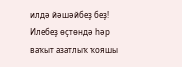илдә йәшәйбеҙ беҙ! Илебеҙ өҫтөндә һәр ваҡыт азатлыҡ ҡояшы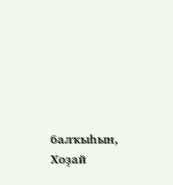балҡыһын, Хоҙай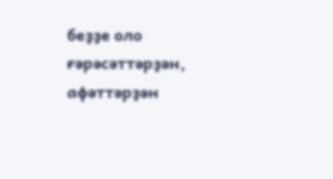беҙҙе оло ғәрәсәттәрҙән, афәттәрҙән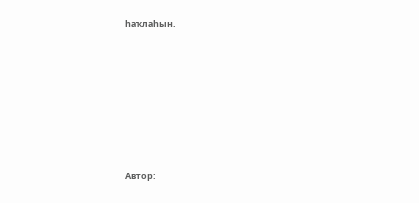һаҡлаһын.







Автор: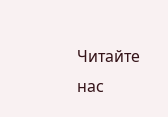Читайте нас